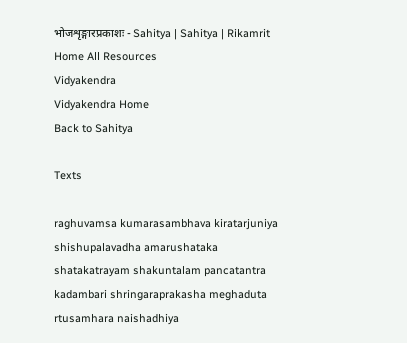भोजशृङ्गारप्रकाशः - Sahitya | Sahitya | Rikamrit
Home All Resources
Vidyakendra
Vidyakendra Home
Back to Sahitya

Texts

raghuvamsa kumarasambhava kiratarjuniya shishupalavadha amarushataka shatakatrayam shakuntalam pancatantra kadambari shringaraprakasha meghaduta rtusamhara naishadhiya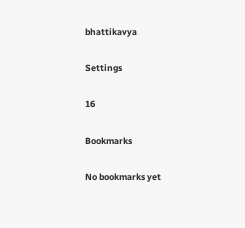bhattikavya

Settings

16

Bookmarks

No bookmarks yet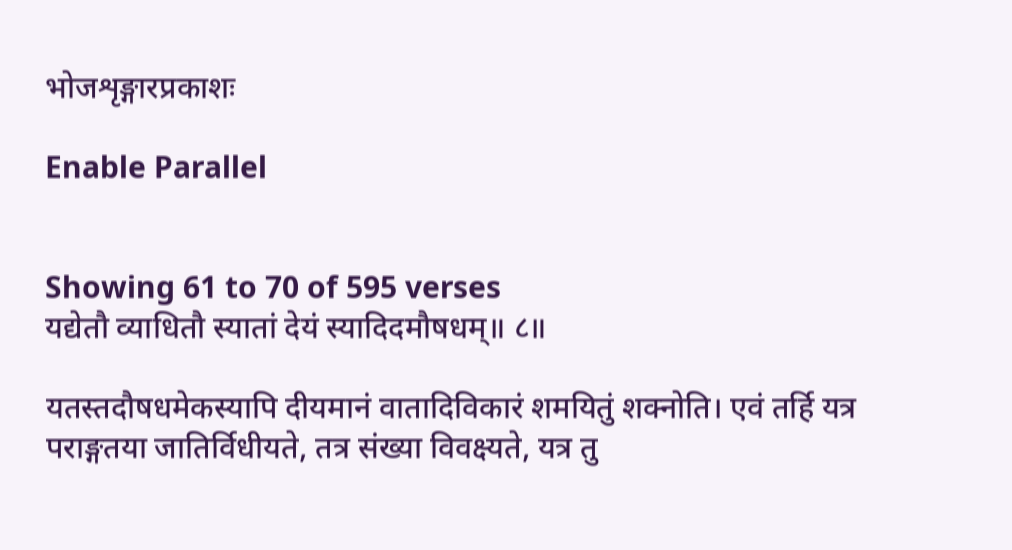भोजशृङ्गारप्रकाशः

Enable Parallel


Showing 61 to 70 of 595 verses
यद्येतौ व्याधितौ स्यातां देयं स्यादिदमौषधम्॥ ८॥

यतस्तदौषधमेकस्यापि दीयमानं वातादिविकारं शमयितुं शक्‍नोति। एवं तर्हि यत्र पराङ्गतया जातिर्विधीयते, तत्र संख्या विवक्ष्यते, यत्र तु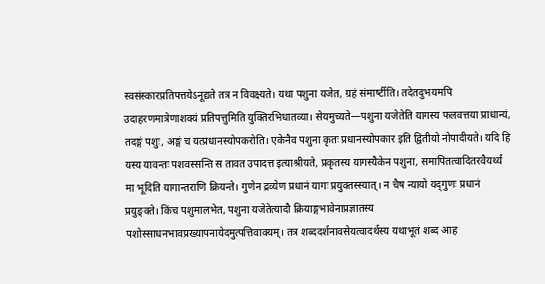स्वसंस्कारप्रतिपत्तयेऽनूद्यते तत्र न विवक्ष्यते। यथा पशुना यजेत, ग्रहं संमार्ष्‍टीति। तदेतदुभयमपि उदाहरणमात्रेणाशक्यं प्रतिपत्तुमिति युक्तिरभिधातव्या। सेयमुच्यते—पशुना यजेतेति यागस्य फलवत्तया प्राधान्यं, तदङ्गं पशुः, अङ्गं च यत्प्रधानस्योपकरोति। एकेनैव पशुना कृतः प्रधानस्योपकार इति द्वितीयो नोपादीयते। यदि हि यस्य यावन्तः पशवस्सन्ति स तावत उपादत्त इत्याश्रीयते, प्रकृतस्य यागस्यैकेन पशुना, समापितत्वादितरवैयर्थ्यं मा भूदिति यागान्तराणि क्रियन्ते। गुणेन द्रव्येण प्रधानं यागः प्रयुक्तस्स्यात्। न चैष न्यायो यद्‍गुणः प्रधानं प्रयुङ्क्ते। किंच पशुमालभेत, पशुना यजेतेत्यादौ क्रियाङ्गभावेनाप्रज्ञातस्य पशोस्साधनभावप्रख्यापनायेदमुत्पत्तिवाक्यम्। तत्र शब्ददर्शनावसेयत्वादर्थस्य यथाभूतं शब्द आह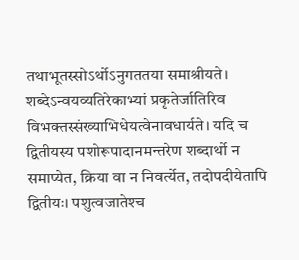तथाभूतस्सोऽर्थोऽनुगततया समाश्रीयते। शब्देऽन्वयव्यतिरेकाभ्यां प्रकृतेर्जातिरिव विभक्तस्संख्याभिधेयत्वेनावधार्यते। यदि च द्वितीयस्य पशोरूपादानमन्तरेण शब्दार्थो न समाप्येत, क्रिया वा न निवर्त्येत, तदोपदीयेतापि द्वितीयः। पशुत्वजातेश्‍च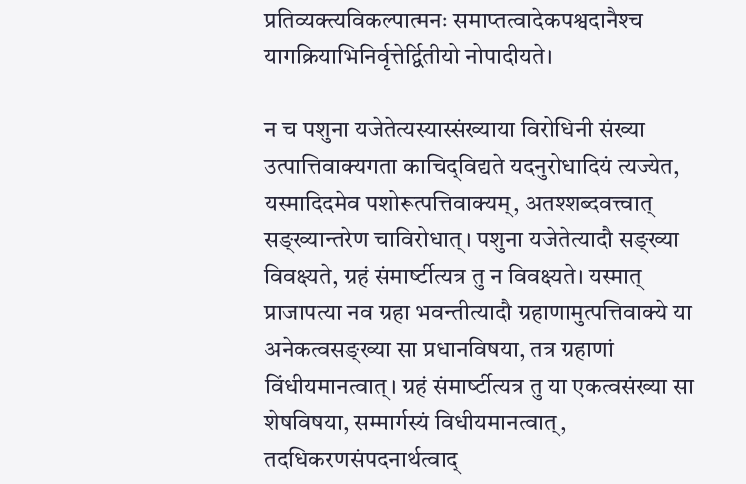प्रतिव्यक्त्यविकल्पात्मनः समाप्‍तत्वादेकपश्वदानैश्‍च यागक्रियाभिनिर्वृत्तेर्द्वितीयो नोपादीयते।

न च पशुना यजेतेत्यस्यास्संख्याया विरोधिनी संख्या उत्पात्तिवाक्यगता काचिद्‌विद्यते यदनुरोधादियं त्यज्येत, यस्मादिदमेव पशोरूत्पत्तिवाक्यम्, अतश्शब्दवत्त्वात् सङ्ख्यान्तरेण चाविरोधात्। पशुना यजेतेत्यादौ सङ्ख्या विवक्ष्यते, ग्रहं संमार्ष्‍टीत्यत्र तु न विवक्ष्यते। यस्मात् प्राजापत्या नव ग्रहा भवन्तीत्यादौ ग्रहाणामुत्पत्तिवाक्ये या अनेकत्वसङ्ख्या सा प्रधानविषया, तत्र ग्रहाणां विंधीयमानत्वात्। ग्रहं संमार्ष्‍टीत्यत्र तु या एकत्वसंख्या सा शेषविषया, सम्मार्गस्यं विधीयमानत्वात्, तदधिकरणसंपदनार्थत्वाद्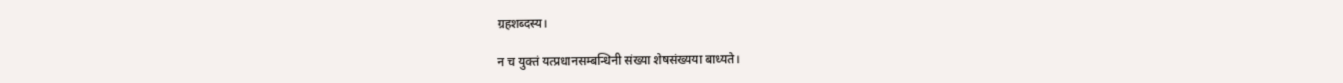ग्रहशब्दस्य।

न च युक्तं यत्प्रधानसम्बन्धिनी संख्या शेषसंख्यया बाध्यते।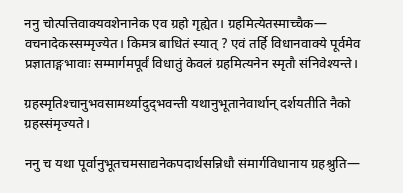ननु चोत्पत्तिवाक्यवशेनानेक एव ग्रहो गृह्येत। ग्रहमित्येतस्माच्‍चैक— वचनादेकस्सम्मृज्येत। किमत्र बाधितं स्यात् ? एवं तर्हि विधानवाक्ये पूर्वमेव प्रज्ञाताङ्गभावाः सम्मार्गमपूर्वं विधातुं केवलं ग्रहमित्यनेन स्मृतौ संनिवेश्यन्ते।

ग्रहस्मृतिश्‍चानुभवसामर्थ्यादुद्‍भवन्ती यथानुभूतानेवार्थान् दर्शयतीति नैको ग्रहस्संमृज्यते।

ननु च यथा पूर्वानुभूतचमसाद्यनेकपदार्थसन्निधौ संमार्गविधानाय ग्रहश्रुति—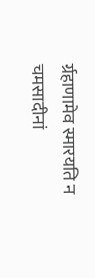र्ग्रहाणामेव स्मारयति न चमसादीनां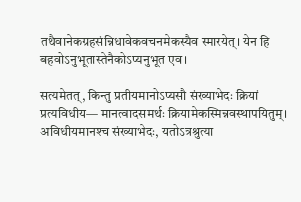तथैवानेकग्रहसंन्निधावेकवचनमेकस्यैव स्मारयेत्। येन हि बहवोऽनुभूतास्तेनैकोऽप्यनुभूत एव।

सत्यमेतत्, किन्तु प्रतीयमानोऽप्यसौ संख्याभेदः क्रियां प्रत्यविधीय— मानत्वादसमर्थः क्रियामेकस्मिन्नवस्थापयितुम्। अविधीयमानश्‍च संख्याभेदः, यतोऽत्रश्रुत्या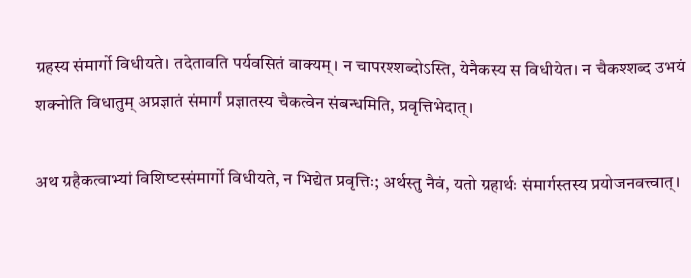ग्रहस्य संमार्गो विधीयते। तदेतावति पर्यवसितं वाक्यम्। न चापरश्शब्दोऽस्ति, येनैकस्य स विधीयेत। न चैकश्शब्द उभयं शक्‍नोति विधातुम् अप्रज्ञातं संमार्गं प्रज्ञातस्य चैकत्वेन संबन्धमिति, प्रवृत्तिभेदात्।

अथ ग्रहैकत्वाभ्यां विशिष्‍टस्संमार्गो विधीयते, न भिद्येत प्रवृत्तिः; अर्थस्तु नैवं, यतो ग्रहार्थः संमार्गस्तस्य प्रयोजनवत्त्वात्।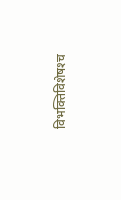विभक्तिविशेषश्‍च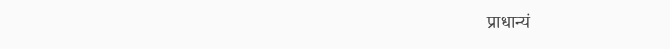प्राधान्यं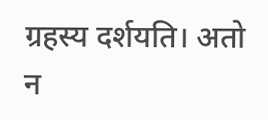ग्रहस्य दर्शयति। अतो न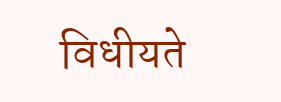विधीयते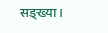सङ्ख्या।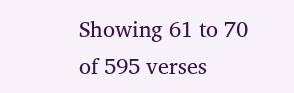Showing 61 to 70 of 595 verses